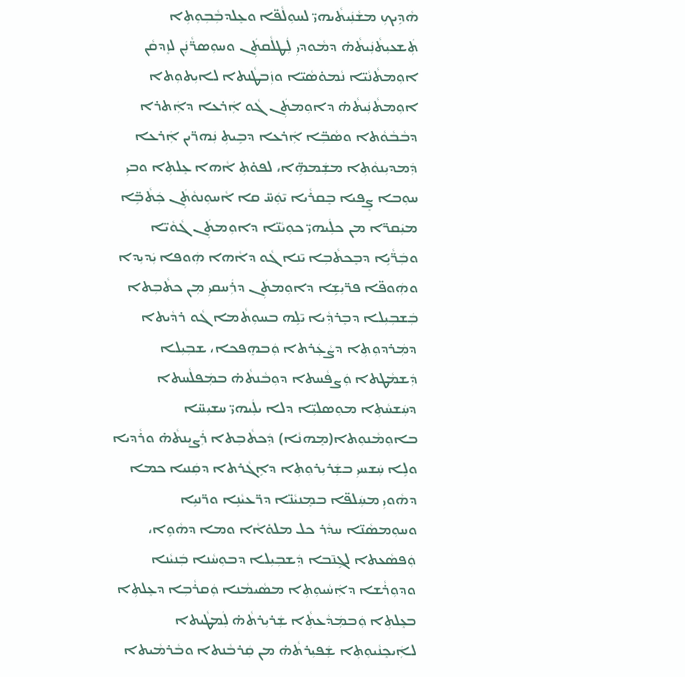ܗܵܕܹܝܟܼ ܡܫܵܢܲܝܬܵܝܗܝ̈ ܠܚܘܼܠܵܦ̈ܐ ܘܥܸܠܕܒܼܵܒܼܘܼܬܼܐ ܬܲܫܥܝܼܬܵܢܲܝܬܵܗ̇ ܕܡܵܘܕܝܼ ܠܲܛܠܵܩܬܲܢ ܘܚܘܼܣܪ̈ܵܢܲܢ ܠܙܸܕܩܵܢ ܐܘܼܡܬܵܢܵܝ̈ܐ ܢܵܡܘ̇ܣܵܝ̈ܐ ܘܙܲܒܛܵܢܬܐ ܠܐܝܼܬܘܼܬܐ ܐܘܼܡܬܵܢܲܝܬܵܗ̇ ܕܐܘܼܡܬܲܢ ܓܵܘ ܐܲܪܥܐ ܕܐܲܬܪܐ ܕܒܵܒܵܘܵܬܐ ܘܣܵܒܼ̈ܐ ܐܲܪܥܐ ܕܒܹܝܬܼ ܢܲܗܪ̈ܝܢ ܐܲܪܥܐ ܕܲܡܕܝܼܢܘܵܬܼܐ ܡܫܲܡܗܹ̈ܐ، ܠܦܘ̇ܬܼ ܐܵܗܐ ܥܸܠܬܼܐ ܘܒܝܼ ܚܘܼܒܐ ܨܸܦܝܐ ܒܸܩܪܵܝܐ ܝ̄ܘܲܚ̈ ܩܐ ܐܵܚܘܼܢܘܵܬܲܢ ܟܲܬܵܒܹ̈ܐ ܡܝܲܩܪ̈ܐ ܡܢ ܟܠܲܝܗܝ̈ ܟܘܼܝܵܢ̈ܐ ܕܐܘܼܡܬܲܢ ܓܵܘܵܝ̈ܐ ܘܒܲܪ̈ܵܝܹܐ ܕܒܸܟܬܵܒܼܐ ܝ̄ܢܐ ܓܵܘ ܕܐܵܗܐ ܗܲܘܦܐ ܝܲܕܝܼܕܐ ܘܗܲܘܦ̈ܐ ܦܪ̈ܝܼܫܹܐ ܕܐܘܼܡܬܲܢ ܕܪܲܚܩܝܼ ܡܼܢ ܟܬܵܒܼܬܐ ܒܲܫܒܼܝܼܠܐ ܕܒܸܪܕܼܵܝܐ ܝ̄ܠܹܗ ܒܚܘܼܬܵܡܐ ܓܵܘ ܪܕܵܝܬܐ ܕܡܲܪܕܘܼܬܼܐ ܕܨܵܥܲܪܬܐ ܘܲܒܗܸܦܟܐ، ܫܒܼܝܼܠܐ ܕܲܫܡܵܛܬܐ ܘܲܨܦܵܚܬܐ ܕܘܼܒܵܢܬܵܗ̇ ܒܡܲܦܠܵܚܬܐ ܕܚܲܫܚܵܬܼܐ ܡܘܼܣܠܝܼ̈ܐ ܕܠܐ ܝܠܲܝܗܝ̈ ܚܫܝܼܚ̈ܐ ܒܐܘܼܡܵܢܘܼܬܐ(ܡܸܗܢܵܐ) ܕܲܟܬܵܒܼܬܐ ܪܲܨܝܼܢܬܵܗ̇ ܘܪܵܕܝܐ ܘܠܹܐ ܚܲܫܚܝܼ ܒܫܲܪܝܼܪܘܼܬܼܐ ܕܐܹܓܵܪܬܐ ܕܩܲܢܝܐ ܟܡܐ ܕܗܵܘܝܼ ܡܚܲܠܦ̈ܐ ܒܡܸܢܝܵܢ̈ܐ ܕܪ̈ܥܝܵܢܹܐ ܘܪ̈ܢܝܹܐ ܘܚܘܼܡܣܵܢ̈ܐ ܚܕܵܪ ܟܠ ܡܠܘ̇ܐܵܐ ܘܡܐ ܕܗܵܘܹܐ، ܘܲܦܣܵܥܬܐ ܠܓܹܢ̄ܒܐ ܕܲܫܒܼܝܼܠܐ ܕܒܘܼܚܵܢܐ ܒܲܢܝܵܢܐ ܘܕܘܼܪܵܫܐ ܕܐܲܚܵܝܘܼܬܼܐ ܡܣܵܝܡܵܢܐ ܘܲܩܪܵܒܼܐ ܕܥܸܠܬܼܐ ܒܥܸܠܬܼܐ ܘܲܒܡܲܕܵܥܬܼܵܐ ܫܲܪܝܼܪܬܵܗ̇ ܠܲܡܛܵܝܬܐ ܠܐܲܝܟܸܢܵܝܘܼܬܼܐ ܫܲܦܝܼܪܬܵܗ̇ ܡܢ ܩܲܪܒܵܢܬܐ ܘܒܵܪܡܵܝܬܐ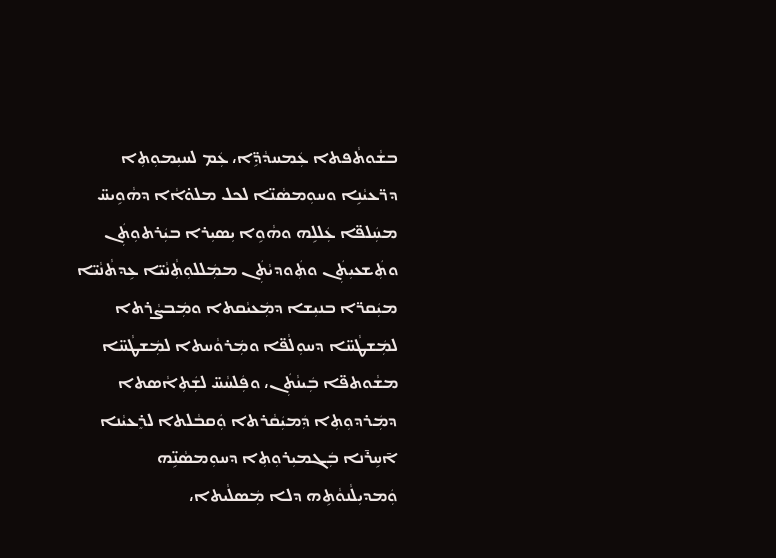ܒܫܵܘܬܵܦܬܐ ܥܲܡܚܕܵܕܹ̈ܐ، ܥܲܡ ܠܚܝܼܡܘܼܬܼܐ ܕܪ̈ܥܝܵܢܹܐ ܘܚܘܼܡܣܵܢ̈ܐ ܠܟܠ ܡܠܘ̇ܐܵܐ ܕܗܵܘܹܝܚ̈ ܡܚܲܠܦ̈ܐ ܥܲܠܠܹܗ ܘܗܵܘܹܐ ܝܼܣܝܼܪܐ ܒܝܲܪܬܘܼܬܲܢ ܘܬܲܫܥܝܼܬܲܢ ܘܬܲܘܕܝܵܬܲܢ ܡܡܲܠܠܘܼܬܼܵܢܵܝ̈ܐ ܥܹܕܬܵܢܵܝ̈ܐ ܡܝܲܩܪ̈ܐ ܒܢܝܼܫܐ ܕܡܲܥܝܵܩܬܐ ܘܡܲܒܨܵܪܬܐ ܠܡܲܫܛܵܚ̈ܐ ܕܚܘܼܠܵܦ̈ܐ ܘܡܲܪܘܵܚܬܐ ܠܡܲܫܛܵܚ̈ܐ ܡܫܵܘܬܦ̈ܐ ܒܲܝܢܵܬܲܢ، ܘܦܲܠܚܵܚ̈ ܠܫܲܬܼܐܵܣܬܐ ܕܡܲܪܕܘܼܬܼܐ ܕܲܡܝܲܩܵܪܬܐ ܘܲܩܒܵܠܬܐ ܠܪܸܥܝܵܢܐ ܐ̄ܚܹܪ̄ܢܐ ܒܲܓܡܝܼܪܘܼܬܼܐ ܕܚܘܼܡܣܵܢܹ̈ܗ ܘܲܡܕܝܼܠܵܢܘܵܬܹܗ ܕܠܐ ܡܲܣܠܵܝܬܐ،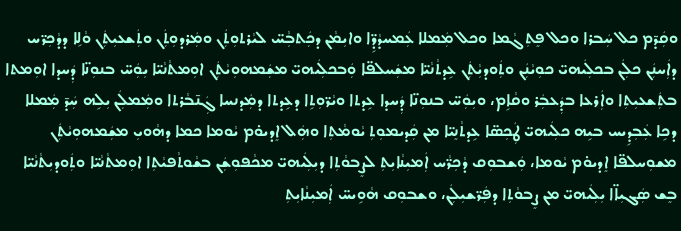ܘܩܲܕ̃ܡ ܟܠ ܚܲܒܪܐ ܘܟܠ ܦܸܬܼܓܵܡܐ ܘܟܠ ܡܲܡܠܐ ܥܲܡܚܕܵܕܹ̈ܐ ܘܐܝܼܡܵܢ ܕܟܲܬܒܼܵܚ̈ ܠܝܵܪܬܘܼܬܲܢ ܘܡܲܪܕܘܼܬܲܢ ܘܬܲܫܥܝܼܬܲܢ ܘܵܠܹܐ ܕܕܵܟܼܪ̈ܚ ܕܐܲܚܢܲܢ ܟܠܲܢ ܒܟܠܲܝܗܝ̈ ܟܘܼܝܵܢܲܢ ܘܬܲܘܕܝܼܵܬܲܢ ܥܹܕܬܵܢܵܝ̈ܐ ܡܫܲܚܠܦ̈ܐ ܘܲܒܟܠܲܝܗܝ̈ ܡܫܲܡܗܘܼܝܵܬܲܢ ܐܘܼܡܬܵܢܵܝ̈ܐ ܝܼܘܲܚ̈ ܒܢܘܼܢ̈ܐ ܕܲܚܕܐ ܐܘܼܡܬܐ ܒܬܲܫܥܝܼܬܼܐ ܘܐܲܪܥܐ ܒܕܲܥܒܲܪ ܘܩܵܐܹܡ، ܘܝܼܘܲܚ̈ ܒܢܘܼܢ̈ܐ ܕܲܚܕܐ ܥܹܕܬܐ ܘܝܵܪ̈ܘܼܬܹܐ ܕܥܹܕܬܐ ܕܡܲܕܢܚܐ ܓܲܢ̄ܒܵܪܬܐ ܘܡܲܡܠܲܢ ܝܼܠܹܗ ܚܲܕ̄ ܡܲܡܠܐ ܕܟܹܐ ܥܲܒܼܕܹܝܚ ܒܝܹܗ ܟܠܲܝܗܝ̈ ܛܲܟܼܣ̈ܐ ܥܹܕܬܵܢܸܝ̈ܐ ܡܢ ܩܲܕܝܡܘܼܬܼ ܝܵܘܡܵܬܼܐ ܘܗܲܠ ܐܸܕܝܘ̇ܡ ܝܵܘܡܐ ܟܡܐ ܕܗܵܘܝܼ ܡܫܲܡܗܘܼܝܵܬܲܢ ܡܫܘܼܚܠܦ̈ܐ ܐܸܕܝܘ̇ܡ ܝܵܘܡܐ، ܘܲܫܒܘܼܩ ܕܵܟܼܪ̈ܵܚ ܐܲܡܝܼܢܵܐܝܼܬܼ ܠܨܸܒܘܵܬܼܐ ܕܝܼܠܲܝܗܝ̈ ܡܟܵܦܘܼܫܲܢ ܒܫܵܘܬܵܦܝܵܬܼܐ ܐܘܼܡܬܵܢܵܝ̈ܐ ܘܬܲܘܕܝܼܬܵܢܵܝ̈ܐ ܒܸܫ ܣܲܓܝܼܐ̈ܐ ܝܼܠܲܝܗܝ̈ ܡܢ ܨܸܒܘܵܬܼܐ ܕܦܲܪ̈ܫܝܼܠܲܢ، ܘܫܒܘܼܩ ܗܵܘܹܝܚ̈ ܐܲܡܝܼܢܵܐܝܼܬܼ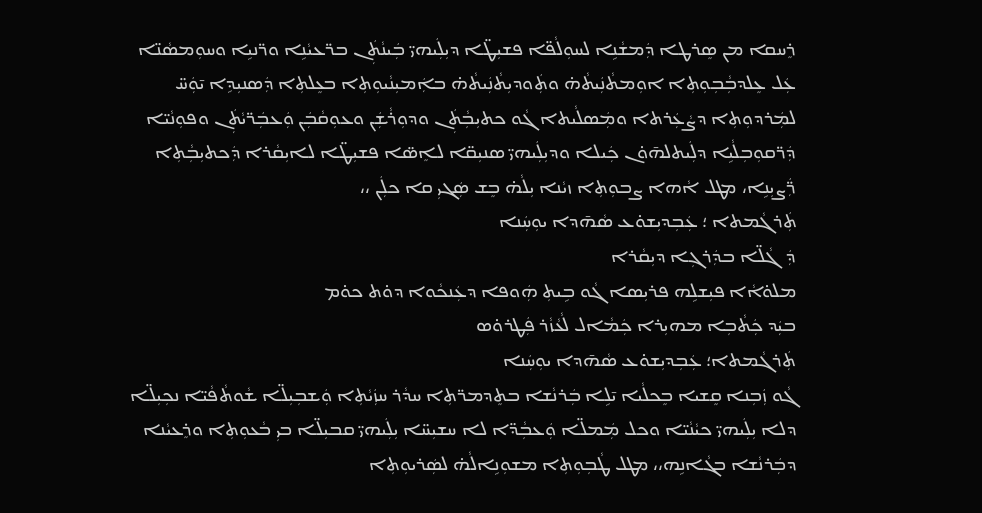ܪܸܚܩܐ ܡܢ ܣܸܪܛܐ ܕܲܡܫܵܢܹܐ ܠܚܘܼܠܵܦ̈ܐ ܦܫܝܼܛ̈ܐ ܕܝܼܠܲܝܗܝ̈ ܒܲܝܢܵܬܲܢ ܒܪ̈ܥܝܵܢܹܐ ܘܪ̈ܢܝܹܐ ܘܚܘܼܡܣܵܢ̈ܐ ܥܲܠ ܥܸܠܕܒܼܵܒܼܘܼܬܼܐ ܐܘܼܡܬܵܢܲܝܬܵܗ̇ ܘܬܲܘܕܝܼܬܵܢܲܝܬܵܗ̇ ܒܐܲܡܝܼܢܵܝܘܼܬܼܐ ܒܥܸܠܬܼܐ ܕܲܣܢܝܼܕܹܐ ܝ̄ܘܲܚ̈ ܠܡܲܪܕܘܼܬܼܐ ܕܨܵܥܲܪܬܐ ܘܡܲܣܠܵܝܬܐ ܓܵܘ ܟܬܝܼܒܼܵܬܲܢ ܘܕܘܼܪܵܫܲܢ ܘܥܘܼܩܵܒܲܢ ܘܲܥܒܲܪ̈ܝܵܬܲܢ ܘܦܘܼܢܵܝ̈ܐ ܕܲܪ̈ܩܘܼܒܼܠܵܝܹܐ ܕܠܲܝܬܠܗ̄ܘ̇ܢ ܟܲܝܠܐ ܘܕܝܼܠܲܝܗܝ̈ ܣܢܝܼܩ̈ܐ ܠܐܸܣ̈ܐ ܦܫܝܼܛ̈ܐ ܠܐܝܼܩܵܪܐ ܕܲܟܬܝܼܒܼܵܬܼܐ ܪ̈ܲܨܝܼܢܹܐ، ܡܛܠ ܐܵܗܐ ܨܒܘܼܬܼܐ ܙܝܵܢܐ ܝܼܠܵܗ̇ ܒܸܫ ܣܲܓܝܼ ܩܐ ܟܠܲܢ ،،
ܬܲܪܓܵܡܬܐ ؛ ܥܲܒܼܕܝܼܫܘ̇ܥ ܣܵܗ̄ܕܐ ܝܘܼܚܲܢܐ
ܕܲܓܵܠ̈ܐ ܒܕܲܪܓܼܐ ܕܝܼܩܵܪܐ
ܡܠܘ̇ܐܵܐ ܦܝܼܫܠܹܗ ܦܪܝܼܣܐ ܓܵܘ ܒܹܝܬܼ ܗܲܘܦܐ ܕܥܲܢܟܵܘܐ ܕܘ̇ܬ ܟܘ̇ܡ
ܒܝܲܕ ܟܲܬܵܒܼܐ ܡܗܝܼܪܐ ܟܲܡܵܐܠ ܠܵܥܵܙܵܪ ܦܲܛܪܘ̇ܣ
ܬܲܪܓܵܡܬܐ؛ ܥܲܒܼܕܝܼܫܘ̇ܥ ܣܵܗ̄ܕܐ ܝܘܼܚܲܢܐ
ܓܵܘ ܙܲܒܼܢܐ ܩܸܫܝܐ ܒܸܟܠܵܝܐ ܝ̄ܠܹܐ ܒܲܪܢܵܫܐ ܒܬܸܕܡܪ̈ܬܼܐ ܚܕܵܪ ܚܙܲܝܵܬܼܐ ܘܲܫܒܼܝܼܠ̈ܐ ܫܵܘܬܵܦܵܝ̈ܐ ܢܟܼܝܼܠ̈ܐ ܕܠܐ ܝܼܠܲܝܗܝ̈ ܟܝܵܢܵܝ̈ܐ ܘܟܠ ܡܲܡܠ̈ܐ ܘܲܥܒܼܵܕ̈ܐ ܠܐ ܚܫܝܼܚ̈ܐ ܝܼܠܲܝܗܝ̈ ܩܒܝܼܠ̈ܐ ܒܝܼ ܒܵܥܘܼܬܼܐ ܘܪܸܥܝܵܢܐ ܕܒܲܪܢܵܫܐ ܒܓܵܐܢܹܗ،، ܡܛܠ ܛܵܒܼܘܼܬܼܐ ܡܫܘܼܢܹܐܠܵܗ̇ ܠܣܲܪܝܘܼܬܼܐ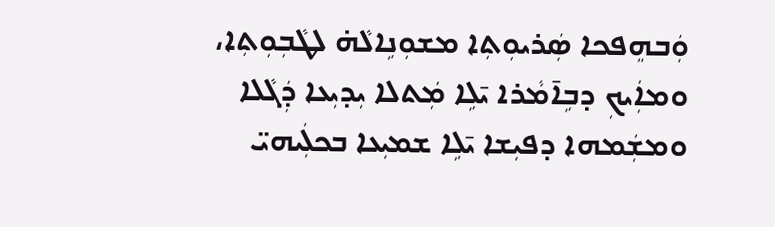ܘܲܒܗܸܦܟܐ ܣܲܪܝܘܼܬܼܐ ܡܫܘܼܢܹܐܠܵܗ̇ ܠܛܵܒܼܘܼܬܼܐ، ܘܡܐܲܝܟܼ ܕܒܹܐ̄ܡܵܪܐ ܝ̄ܠܹܐ ܡܲܬܠܐ ܝܼܕܝܼܥܐ ܕܲܓܵܠܐ ܘܡܫܲܡܗܐ ܕܦܝܼܫܐ ܝ̄ܠܹܐ ܫܡܝܼܥܐ ܒܟܠܲܝܗܝ̈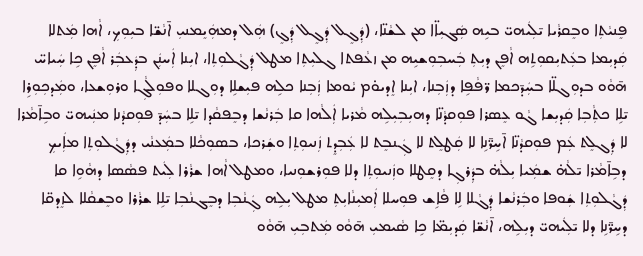ܦܸܢܝܵܬܼܐ ܘܒܸܩܪܵܝܐ ܝ̄ܠܲܝܗܝ̈ ܒܝܹܗ ܣܲܓܝܼܐ̈ܐ ܡܢ ܠܫܵܢ̈ܐ، (ܕܲܓܸܠ ܕܲܓܸܠ ܕܲܓܸ) ܗܲܠ ܕܡܗܲܝܸܡܢܝܼ ܐ̄ܢܵܫ̈ܐ ܒܝܼܘܼܟܼ، ܐܵܗܐ ܡܲܬܠܐ ܩܲܕܝܼܡܐ ܒܥܲܬܝܼܩܘܼܬܹܗ ܐܵܦܸܢ ܕܝܼܬܼ ܒܲܚܒܼܘܼܫܝܹܗ ܡܢ ܙܥܵܦܬܐ ܓܠܝܼܬܼܐ ܡܛܠ ܕܲܓܵܠܘܼܬܼܐ، ܐܝܼܢܐ ܐܲܚܢܲܢ ܒܕܲܥܒܲܪ ܐܵܦܸܢ ܟܹܐ ܚܲܝܐܚ̈ ܗ̄ܘܵܘ ܒܕܘܼܓܠ̈ܐ ܒܚܲܕ̄ܟܡܐ ܪ̈ܦܵܦܹܐ ܕܙܲܒܼܢܐ، ܐܝܼܢܐ ܐܸܕܝܘ̇ܡ ܝܵܘܡܐ ܙܲܒܼܢܐ ܟܠܹܗ ܦܝܼܫܠܹܐ ܕܘܼܓܠܐ ܘܦܘܼܠܵܓܼܐ ܘܪܘܼܫܥܐ، ܘܡܲܕܟܼܘܼܪܹܐ ܝ̄ܠܹܐ ܟܬܼܵܒܼܐ ܩܲܕܝܼܫܐ ܓܵܘ ܥܸܣܪܐ ܦܘܼܩܕܵܢ̈ܐ ܕܗܝܼܒܼܝܼܠܹܗ ܡܵܪܝܐ ܐܲܠܵܗܐ ܩܐ ܒܲܪܢܵܫܐ ܕܒܸܦܩܵܕܐ ܝ̄ܠܹܐ ܒܚܲܕ̄ ܦܘܼܩܕܵܢܐ ܡܢܲܝܗܝ̈ ܘܒܹܐ̄ܡܵܪܐ ܠܐ ܕܲܓܠܸܬ ܥܲܡ ܦܘܼܩܕܵܢ̈ܐ ܐ̄ܚܹܪ̈̄ܢܹܐ ܠܐ ܩܲܛܠܸܬ ܠܐ ܓܲܢܒܸܬ ܠܐ ܥܲܒܼܕܸܬ ܙܲܢܝܘܼܬܼܐ ܘܫܲܪܟܐ، ܒܣܘܼܟܵܠܐ ܒܡܲܥܢܵܝ ܕܕܲܓܵܠܘܼܬܼܐ ܡܐܲܝܟܼ ܕܒܹܐ̄ܡܵܪܐ ܝ̄ܠܵܗ̇ ܫܡܲܝܐ ܝܼܠܵܗ̇ ܒܕܲܪܓܼܐ ܕܩܸܛܠܐ ܘܙܲܢܝܘܼܬܼܐ ܕܠܐ ܦܘܼܪܫܘܼܢܝܐ، ܘܡܛܠ ܐܵܗܐ ܫܪܵܪܐ ܠܲܝܬ ܦܣܵܣܐ ܕܗܵܘܹܐ ܩܐ ܕܲܓܵܠܘܼܬܼܐ ܫܲܘܦܐ ܘܒܲܪܢܵܫܐ ܕܲܓܵܠܐ ܠܹܐ ܦܵܐܹܫ ܦܘܼܚܠܐ ܐܲܡܝܼܢܵܐܝܼܬܼ ܡܛܠ ܝܼܠܹܗ ܓܲܢܵܒܼܐ ܕܒܸܓܢܵܒܼܐ ܝ̄ܠܹܐ ܫܪܵܪܐ ܘܒܸܫܩܵܠܐ ܠܙܸܕܩ̈ܐ ܕܚܹܪ̈̄ܢܹܐ ܕܠܐ ܝ̄ܠܲܝܗܝ̈ ܕܝܼܠܹܗ، ܐ̄ܢܵܫ̈ܐ ܩܲܕܝܼܡ̈ܐ ܟܹܐ ܣܵܝܡܝܼ ܗ̄ܘܵܘ ܡܲܬܒܼܝܼ ܗ̄ܘܵܘ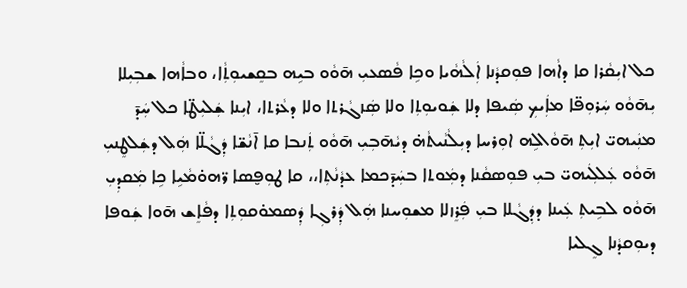ܟܠ ܐܝܼܩܵܪܐ ܩܐ ܕܐܵܗܐ ܦܘܼܩܕܵܢܐ ܐܲܠܵܗܵܝܐ ܘܟܹܐ ܦܵܣܥܝܼ ܗ̄ܘܵܘ ܒܝܹܗ ܒܩܸܫܝܘܼܬܼܵܐ، ܘܒܐܵܗܐ ܫܒܼܝܼܠܐ ܝܼܗ̄ܘܵܘ ܚܲܪܘܼܦ̈ܐ ܡܐܲܝܟܼ ܣܲܝܦܐ ܕܠܐ ܫܲܘܝܘܼܬܼܐ ܘܠܐ ܣܲܙܓܵܪܬܐ ܘܠܐ ܕܥܵܪܬܐ، ܐܝܼܢܐ ܫܲܠܝܼܛ̈ܐ ܟܠ ܚܲܕ̄ ܡܢܲܝܗܝ̈ ܐܝܼܬܼ ܗ̄ܘܵܐܠܹܗ ܐܘܼܪܚܐ ܕܝܼܠܵܢܵܝܬܵܗ̇ ܕܝܵܗ̄ܒܼܝܼ ܗ̄ܘܵܘ ܬܲܢܒܐ ܩܐ ܐ̄ܢܵܫ̈ܐ ܕܲܓܵܠ̈ܐ ܗܲܠ ܕܫܲܠܛܸܢܝܼ ܗ̄ܘܵܘ ܥܲܠܠܲܝܗܝ̈ ܒܝܼ ܦܘܼܣܩܵܢܐ ܕܡܲܘܬܐ ܒܚܲܕ̄ܟܡܐ ܥܕܵܢܵܬܼܐ،، ܩܐ ܛܘܼܦ̮ܣܐ ܪ̈ܗܘ̇ܡܵܝܹܐ ܟܹܐ ܡܲܩܕܼܝܼ ܗ̄ܘܵܘ ܠܒܹܝܬܼ ܥܲܝܢܐ ܕܕܲܓܵܠܐ ܒܝܼ ܦܲܪܸܙܠܐ ܡܫܘܼܚܢܐ ܗܲܠ ܕܲܪܓܼܐ ܕܲܣܡܘ̇ܩܘܼܬܼܐ ܕܦܵܐܸܫ ܗ̄ܘܐ ܫܲܘܦܐ ܕܝܘܼܩܕܵܢܐ ܓܸܠܝܐ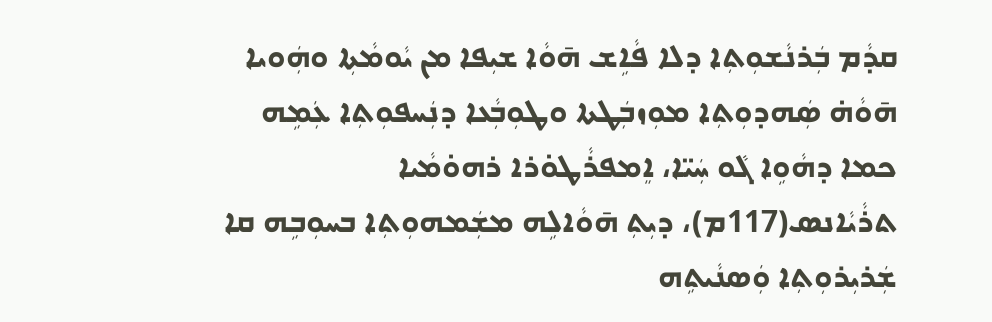ܩܕܵܡ ܒܲܪܢܵܫܘܼܬܼܐ ܕܠܐ ܦܵܐܹܫ ܗ̄ܘܵܐ ܫܝܼܦܐ ܡܢ ܝܵܘܡܵܬܼܐ ܘܗܲܘܝܐ ܗ̄ܘܵܗ̇ ܣܲܗܕܘܼܬܼܐ ܡܘܼܙܒܲܛܬܐ ܘܛܘܼܒܼܵܥܐ ܕܢܲܚܦܘܼܬܼܐ ܥܲܡܹܗ ܟܡܐ ܕܗܵܘܹܐ ܓܵܘ ܚܲܝ̈ܐ، ܐܸܡܦܪܵܛܘ̇ܪܐ ܪܗܘ̇ܡܵܝܐ ܬܪܵܝܵܐܢܣ(117ܡ)، ܕܝܼܬܼ ܗ̄ܘܵܐܠܹܗ ܡܫܲܡܗܘܼܬܼܐ ܒܚܘܼܒܹܗ ܩܐ ܫܲܪܝܼܪܘܼܬܼܐ ܘܲܣܢܵܝܬܹܗ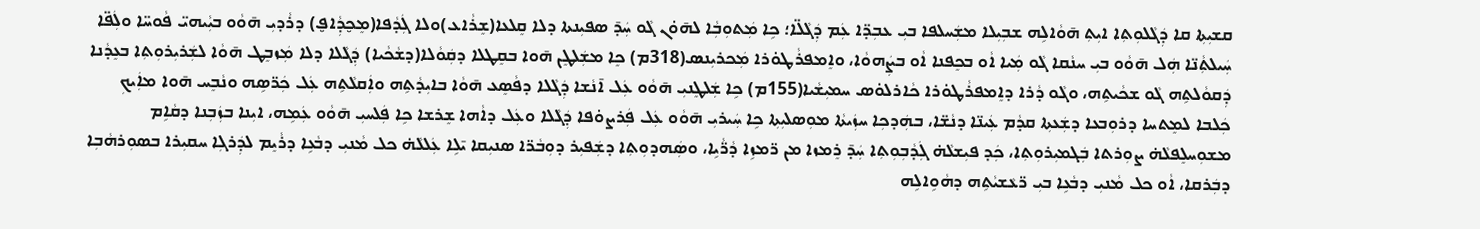ܩܫܝܼܬܼܐ ܩܐ ܕܲܓܵܠܘܼܬܼܐ ܐܝܼܬܼ ܗ̄ܘܵܐܠܹܗ ܫܒܼܝܼܠܐ ܡܫܲܚܠܦܐ ܒܝܼ ܥܒܼܕ̈ܐ ܥܲܡ ܕܲܓܵܠ̈ܐ؛ ܟܹܐ ܡܲܬܘܼܒܼܵܐ ܠܗ̄ܘ̇ܢ ܓܵܘ ܚܲܕ̄ ܣܦܝܼܢܬܐ ܕܠܐ ܩܸܠܥܐ(ܫܸܪܵܐܥ)ܘܠܐ ܓܲܕܵܦܐ(ܡܸܟ̮ܕܼܵܐܦ̮) ܕܪܵܕܝܼ ܗ̄ܘܵܘ ܒܝܼܵܝܗܝ̈ ܦܵܘܚ̈ܐ ܘܠܲܦ̈ܐ ܚܲܝܠܬܼܵܢ̈ܐ ܗܲܠ ܗ̄ܘܵܘ ܒܝܼ ܚܢܵܩܐ ܓܵܘ ܡܲܝܐ ܐܵܘ ܒܟܸܦܢܐ ܐܵܘ ܒܨܲܗܘܵܐ، ܘܐܸܡܦܪܵܛܘ̇ܪܐ ܡܲܟܪܝܼܢܣ(318ܡ) ܟܸܐ ܡܫܲܠܛܸܢ ܗ̄ܘܐ ܒܩܸܛܠܐ ܕܩܲܘܵܠܐ(ܕܫܵܟܵܝܐ) ܕܲܓܵܠܐ ܕܠܐ ܡܲܙܒܸܛ ܗ̄ܘܵܐ ܠܫܲܪܝܼܪܘܼܬܼܐ ܒܥܸܕܵܢܐ ܕܲܩܘܵܠܬܹܗ ܓܵܘ ܫܟܵܝܬܹܗ، ܘܓܵܘ ܕܵܪܐ ܕܐܸܡܦܪܵܛܘ̇ܪܐ ܟܵܐܪܠܘ̇ܣ ܚܡܝܼܫܵܝܐ(155ܡ) ܟܹܐ ܫܲܠܛܸܢܝܼ ܗ̄ܘܵܘ ܥܲܠ ܐ̄ܢܵܫܐ ܕܲܓܵܠܐ ܕܦܵܣܸܥ ܗ̄ܘܵܐ ܒܐܝܼܕܵܬܹܗ ܘܐܲܩܠܵܬܹܗ ܥܲܠ ܟܲܪ̈ܣܹܗ ܘܢܵܒܸܚ ܗ̄ܘܐ ܡܐܲܝܟܼ ܟܲܠܒܐ ܠܡܸܬܚܐ ܕܪܘܼܒܥܐ ܕܫܲܥܬܼܐ ܩܕܵܡ ܥܲܝܢ̈ܐ ܕܢܵܫ̈ܐ، ܒܗܲܕܟܼܐ ܚܙܲܝܬܵܐ ܡܘܼܣܠܝܼܬܼܐ ܟܹܐ ܚܲܝܪܝܼ ܗ̄ܘܵܘ ܥܲܠ ܦܲܪܨܘ̇ܦܐ ܕܲܓܵܠܐ ܘܥܲܠ ܕܐܵܗܐ ܫܸܪܫܐ ܟܹܐ ܦܲܠܚܝܼ ܗ̄ܘܵܘ ܥܲܡܹܗ، ܐܝܼܢܐ ܒܙܲܒܼܢܐ ܕܩܵܐܹܡ ܡܫܘܼܚܠܸܦܠܵܗ̇ ܨܘܼܪܬܐ ܒܲܓܡܝܼܪܘܼܬܼܐ، ܟܲܕ ܦܝܼܫܠܵܗ̇ ܓܲܕܵܒܼܘܼܬܼܐ ܚܲܕ̄ ܪܸܡܙܐ ܡܢ ܪ̈ܡܙܹܐ ܕܵܪ̈ܵܝܹܐ، ܘܣܲܗܕܘܼܬܼܐ ܕܫܲܦܝܼܪ ܕܘܼܒܵܪ̈ܐ ܣܢܝܼܩܐ ܝ̄ܠܹܐ ܥܲܠܠܵܗ̇ ܟܠ ܡܵܢܝܼ ܕܒܵܥܹܐ ܕܪܵܝܸܡ ܠܕܲܪܓܼܐ ܚܩܝܼܪܐ ܒܣܘܼܪܗܵܒܼܐ ܕܒܲܪܩܐ، ܐܵܘ ܟܠ ܡܵܢܝܼ ܕܒܵܥܹܐ ܒܝܼ ܪ̈ܥܵܫܝܵܬܹܗ ܕܗܵܘܹܐܠܹܗ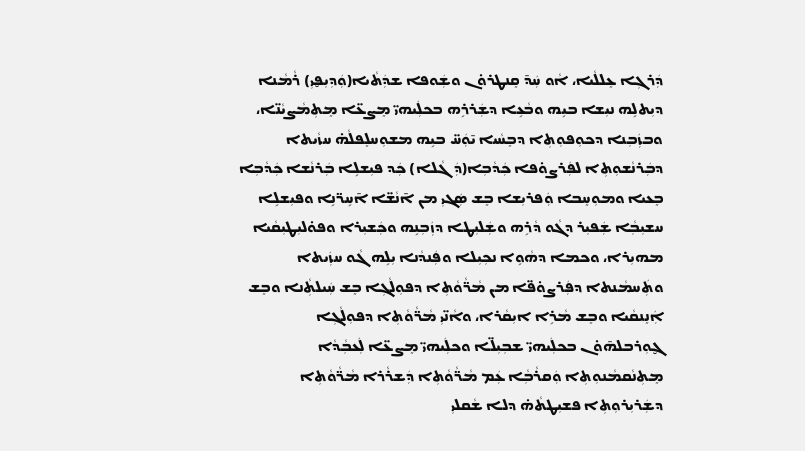ܕܲܪܓܼܐ ܥܸܠܠܵܝܐ، ܐܵܘ ܚܲܕ̄ ܩܸܢܛܪܘ̇ܢ ܘܫܲܘܦܐ ܫܕܲܬܵܝܐ(ܘܲܕܼܝܼܦ̮ܝܼ) ܪܵܡܵܢܐ ܕܝܼܬܠܹܗ ܢܝܼܫܐ ܒܝܹܗ ܘܒܵܥܹܐ ܕܫܲܪܪܹܗ ܒܟܠܲܝܗܝ̈ ܡܸܨܥ̈ܐ ܡܸܬܼܡܵܨܝܵܢ̈ܐ، ܘܒܙܲܒܼܢܐ ܕܟܘܼܦܘܼܬܼܐ ܕܒܸܚܵܝܐ ܝ̄ܘܲܚ̈ ܒܝܹܗ ܡܫܘܼܚܠܸܦܠܵܗ̇ ܚܙܵܝܬܐ ܕܒܲܪܢܵܫܘܼܬܼܐ ܠܦܲܪܨܘ̇ܦܐ ܟܲܕܵܒܼܐ(ܕܲܓܵܠܐ) ܟܲܕ ܦܝܼܫܠܹܐ ܒܲܪܢܵܫܐ ܟܲܕܵܒܼܐ ܒܸܥܝܐ ܘܡܘܼܚܸܒܐ ܘܲܦܪܝܼܫܐ ܒܸܫ ܣܲܓܝܼ ܡܢ ܐ̄ܢܵܫ̈ܐ ܐ̄ܚܹܪ̈ܢܹܐ ܘܦܝܼܫܠܹܐ ܚܫܝܼܒܼܵܐ ܫܲܦܝܼܪ ܕܓܵܘ ܕܵܪܹܗ ܘܫܲܠܝܼܛܐ ܕܙܲܒܼܢܹܗ ܘܟܲܫܝܼܪܐ ܘܦܘ̇ܠܝܼܛܝܼܩܵܝܐ ܡܗܝܼܪܐ، ܘܟܡܐ ܕܗܵܘܹܐ ܢܟܼܝܼܠܐ ܘܦܲܢܕܵܢܐ ܝܼܠܹܗ ܓܵܘ ܚܙܲܝܬܐ ܘܬܲܚܡܵܢܬܐ ܕܦܲܪܨܘ̇ܦ̈ܐ ܡܢ ܡܵܪ̈ܵܘܵܬܼܐ ܕܦܘܼܠܵܓܼܐ ܒܸܫ ܚܲܝܠܬܼܵܢܐ ܘܒܸܫ ܐܲܢܸܢܩܵܝܐ ܘܒܸܫ ܡܵܪܹܐ ܐܝܼܩܵܪܐ، ܘܐܵܢ̈ܝܼ ܡܵܪ̈ܵܘܵܬܼܐ ܕܦܘܼܠܵܓܼܐ ܓ̮ܘܼܪܒܠܗ̄ܘ̇ܢ ܒܟܠܲܝܗܝ̈ ܫܒܼܝܼܠ̈ܐ ܘܟܠܲܝܗܝ̈ ܡܸܨܥ̈ܐ ܠܲܥܒܼܵܕܵܐ ܡܸܬܼܢܵܩܡܵܢܘܼܬܼܐ ܘܲܩܪܵܒܼܵܐ ܥܲܡ ܡܵܪ̈ܵܘܵܬܼܐ ܕܲܫܪܵܪܐ ܡܵܪ̈ܵܘܵܬܼܐ ܕܫܲܪܝܼܪܘܼܬܼܐ ܦܫܝܼܛܬܵܗ̇ ܕܠܐ ܫܵܩܠܝܼ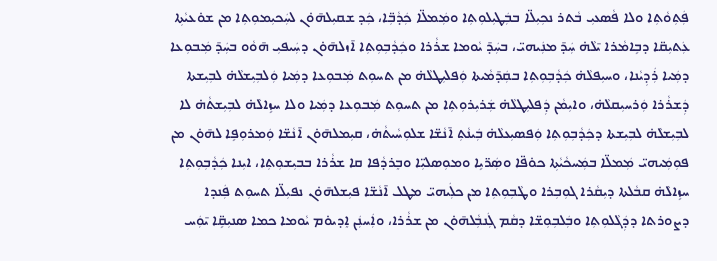ܦܲܬܼܘܵܬܼܐ ܘܠܐ ܦܵܣܥܝܼ ܒܵܬܪ ܢܟܼܝܼܠ̈ܐ ܒܒܲܛܝܼܠܘܼܬܼܐ ܘܡܲܡܠ̈ܐ ܟܲܕܵܒܼ̈ܐ، ܟܲܕ ܫܩܝܼܠܗ̄ܘ̇ܢ ܠܚܲܟܝܼܡܘܼܬܼܐ ܡܢ ܫܘ̇ܥܝܵܬܼܐ ܥܲܬܝܼܩ̈ܐ ܕܒܹܐܡܵܪܐ ܝ̄ܠܵܗ̇ ܚܲܕ̄ ܡܢܲܝܗܝ̈، ܒܚܲܕ̄ ܝܵܘܡܐ ܫܪܵܪܐ ܘܟܲܕܵܒܼܘܼܬܼܐ ܐ̄ܙܠܗ̄ܘ̇ܢ ܕܚܲܝܦܝܼ ܗ̄ܘܵܘ ܒܚܲܕ̄ ܡܲܒܘܼܥܐ ܕܡܲܝܐ ܪܲܕܼܝܵܢܐ، ܘܚܝܼܦܠܵܗ̇ ܟܲܕܵܒܼܘܼܬܼܐ ܒܩܲܕ̄ܡܵܝܬܐ ܘܲܦܠܝܼܛܠܵܗ̇ ܡܢ ܬܚܘܼܬ ܡܲܒܘܼܥܐ ܕܡܲܝܐ ܘܲܠܒܼܝܼܫܠܵܗ̇ ܠܒܼܝܼܫܬܐ ܕܲܫܪܵܪܐ ܘܲܪܚܝܼܩܠܵܗ̇، ܘܐܝܼܡܵܢ ܕܲܦܠܝܼܛܠܵܗ̇ ܫܲܪܝܼܪܘܼܬܼܐ ܡܢ ܬܚܘܼܬ ܡܲܒܘܼܥܐ ܕܡܲܝܐ ܘܠܐ ܚܙܹܐܠܵܗ̇ ܠܒܼܝܼܫܬܵܗ̇ ܠܐ ܠܒܼܝܼܫܠܵܗ̇ ܠܒܼܝܼܫܬܐ ܕܟܲܕܵܒܼܘܼܬܼܐ ܘܲܦܣܝܼܥܠܵܗ̇ ܒܲܝܢܵܬܼ ܐ̄ܢܵܫ̈ܐ ܫܠܘܼܚܵܝܬܵܗ̇، ܩܝܼܡܠܗ̄ܘ̇ܢ ܐ̄ܢܵܫ̈ܐ ܘܲܡܪܘܼܦܹܐ ܠܗ̄ܘ̇ܢ ܡܢ ܦܘܼܡܲܝܗܝ̈ ܡܲܡܠ̈ܐ ܒܡܲܚܟܵܝܵܬܼܐ ܟܘ̇ܦ̈ܐ ܘܣܲܪ̈ܝܹܐ ܘܡܘܼܣܠܝܼ̈ܐ ܘܒܸܪܕܵܦܐ ܩܐ ܫܪܵܪܐ ܒܒܝܼܫܘܼܬܼܐ، ܐܝܼܢܐ ܟܲܕܵܒܼܘܼܬܼܐ ܚܙܹܐܠܵܗ̇ ܩܒܵܠܬܐ ܕܝܼܩܵܪܐ ܓܘܼܒܼܪܐ ܘܛܵܒܼܘܼܬܼܐ ܡܢ ܟܠܲܝܗܝ̈ ܡܛܠ ܐ̄ܢܵܫ̈ܐ ܦܝܼܫܠܗ̄ܘ̇ܢ ܢܦܝܼܠ̈ܐ ܬܚܘܼܬ ܦܲܢܕܐ ܕܨܘܪܬܐ ܕܕܲܓܵܠܘܼܬܼܐ ܘܒܲܠܒܼܘܼܫ̈ܐ ܕܩܵܡ ܓܲܢܒܼܵܠܗ̄ܘ̇ܢ ܡܢ ܫܪܵܪܐ، ܘܐܲܚܢܲܢ ܐܸܕܝܘ̇ܡ ܝܵܘܡܐ ܟܡܐ ܣܢܝܼܩܹ̈ܐ ܝ̄ܘܲܚ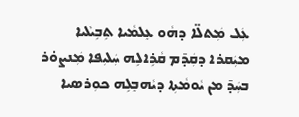ܥܲܠ ܡܲܬܠ̈ܐ ܕܗܵܘ ܥܸܠܡܵܝܐ ܬܹܒܹܝܠܵܝܐ ܡܝܲܩܪܐ ܕܩܲܕ̄ܡ ܩܵܪܹܐܠܹܗ ܚܲܠܝܼܦܐ ܡܲܢܨܘ̇ܪ ܒܚܲܕ̄ ܡܢ ܝܵܘܡܵܬܼܐ ܕܝܵܗܒܸܠܹܗ ܟܘܼܪܣܝܐ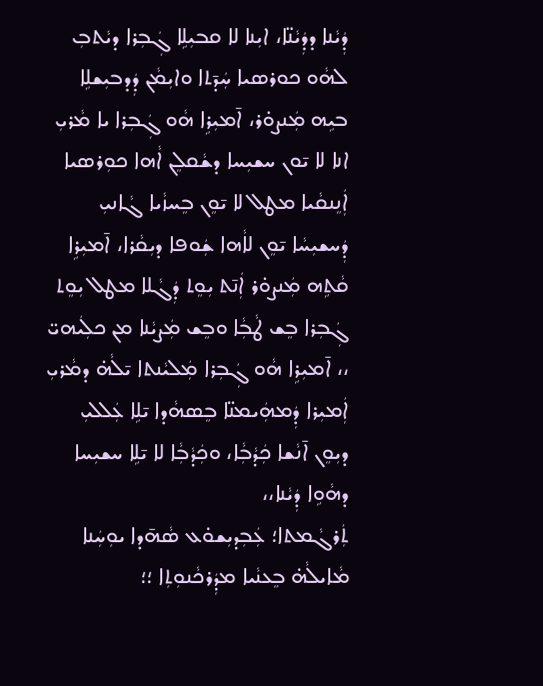ܕܲܝܵܢܐ ܕܕܲܝܵܢ̈ܐ، ܐܝܼܢܐ ܠܐ ܩܒܝܼܠܹܐ ܓܲܒܼܪܐ ܕܝܵܬܒܼ ܠܗܵܘ ܟܘܪܣܝܐ ܚܲܕ̄ܬܐ ܘܐܝܼܡܵܢ ܕܲܕܒܝܼܫܠܹܐ ܒܝܹܗ ܡܲܢܨܘ̇ܪ، ܐ̄ܡܝܼܪܹܐ ܗܵܘ ܓܲܒܼܪܐ ܝܐ ܡܵܪܝܼ ܐܢܐ ܠܐ ܝ̄ܘܢ ܚܫܝܼܚܐ ܕܫܵܩܠܸܢ ܐܵܗܐ ܟܘܼܪܣܝܐ ܐܲܢܸܢܩܵܝܐ ܡܛܠ ܠܐ ܝ̄ܘܸܢ ܒܸܚܙܵܝܐ ܓܵܐܢܝܼ ܕܲܚܫܝܼܚܵܐ ܝ̄ܘܸܢ ܠܐܵܗܐ ܫܲܘܦܐ ܕܝܼܩܵܪܐ، ܐ̄ܡܝܼܪܹܐ ܩܵܬܹܗ ܡܲܢܨܘ̇ܪ ܐܲܢ̄ܬ ܝܼܘܸܬ ܕܲܓܵܠܐ ܡܛܠ ܝܼܘܸܬ ܓܲܒܼܪܐ ܒܸܫ ܛܵܒܼܵܐ ܘܒܸܫ ܡܲܨܝܵܢܐ ܡܢ ܟܠܲܝܗܝ̈ ،، ܐ̄ܡܝܼܪܹܐ ܗܵܘ ܓܲܒܼܪܐ ܡܲܠܝܵܢܬܐ ܝ̄ܠܵܗ̇ ܕܡܵܪܝܼ ܐܲܡܝܼܪܐ ܕܲܡܗܲܝܡܢ̈ܐ ܒܸܣܗܵܕܐ ܝ̄ܠܹܐ ܥܲܠܠܝܼ ܕܝܼܘܸܢ ܐ̄ܢܵܫܐ ܟܲܕܵܒܼܵܐ، ܘܟܲܕܵܒܼܵܐ ܠܐ ܝ̄ܠܹܐ ܚܫܝܼܚܐ ܕܗܵܘܹܐ ܕܲܝܵܢܐ،،
ܬܲܪܓܵܡܬܐ؛ ܥܲܒܼܕܝܼܫܘ̇ܥ ܣܵܗ̄ܕܐ ܝܘܼܚܲܢܐ
ܡܵܐܝܠܵܗ̇ ܒܸܥܢܵܝܐ ܡܕܲܪܟܵܢܘܼܬܼܐ ؛؛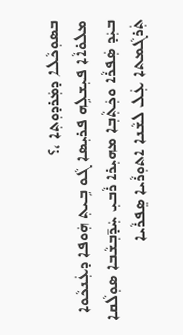ܒܣܘܼܟܵܠܐ ܕܡܲܪܕܘܼܬܼܐ ،؟
ܡܠܘ̇ܐܵܐ ܦܝܼܫܠܹܗ ܦܪܝܼܣܐ ܓܵܘ ܒܹܝܬܼ ܗܲܘܦܐ ܕܥܲܢܟܵܘܐ
ܒܝܲܕ ܣܲܦܪܵܐ ܘܟܲܬܼܵܒܼܐ ܡܗܝܼܪܐ ܪܵܒܝܼ ܚܲܕ̄ܒܼܫܵܒܐ ܣܘܼܠܵܩܐ
ܬܲܪܓܵܡܬܐ ܥܲܠ ܠܫܵܢܐ ܐܬܘܼܪܵܝܐ ܣܸܦܪܵܝܐ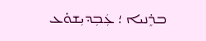ܒܪܸܢܝܐ ؛ ܥܲܒܼܕܝܼܫܘ̇ܥ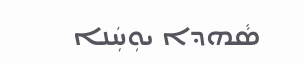ܣܵܗܕܐ ܝܘܼܚܲܢܐ